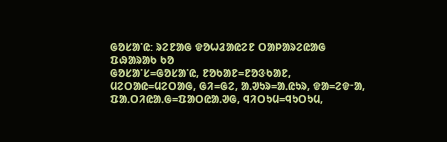ᱜᱚᱥᱟᱸᱭ: ᱨᱮᱱᱟᱜ ᱫᱚᱦᱲᱟᱭᱮᱱ ᱛᱟᱞᱟᱨᱮᱭᱟᱜ ᱯᱷᱟᱨᱟᱠ ᱠᱚ
ᱜᱚᱥᱟᱸᱥ=ᱜᱚᱥᱟᱸᱭ, ᱱᱚᱠᱟᱱ=ᱱᱚᱝᱠᱟᱱ, ᱢᱮᱛᱟᱭ=ᱢᱮᱛᱟᱜ, ᱜᱤ=ᱜᱮ, ᱟᱹᱣᱩᱨ=ᱟᱹᱭᱩᱨ, ᱫᱟ=ᱮᱫᱼᱟ, ᱯᱟᱹᱛᱤᱭᱟᱹᱜ=ᱯᱟᱛᱭᱟᱹᱣᱜ, ᱧᱤᱛᱩᱢ=ᱧᱩᱛᱩᱢ,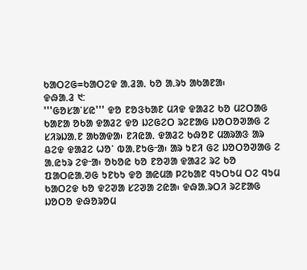ᱠᱟᱛᱮᱜ=ᱠᱟᱛᱮᱫ ᱟᱹᱲᱟᱹ ᱠᱚ ᱟᱹᱨᱩ ᱟᱠᱟᱱᱟ᱾
ᱫᱷᱟᱹᱲ ᱑:
'''ᱜᱚᱥᱟᱸᱥᱭ''' ᱫᱚ ᱱᱚᱝᱠᱟᱱ ᱢᱤᱫ ᱫᱟᱲᱮ ᱠᱚ ᱢᱮᱛᱟᱜ ᱠᱟᱱᱟ ᱚᱠᱟ ᱫᱟᱲᱮ ᱫᱚ ᱡᱮᱜᱮᱛ ᱨᱮᱱᱟᱜ ᱡᱚᱛᱚᱣᱟᱜ ᱮ ᱥᱤᱨᱡᱟᱹᱱ ᱟᱠᱟᱫᱟ᱾ ᱱᱤᱭᱟᱹ ᱫᱟᱲᱮ ᱠᱷᱚᱱ ᱢᱟᱨᱟᱝ ᱟᱨ ᱪᱮᱫ ᱫᱟᱲᱮ ᱦᱚᱸ ᱵᱟᱹᱱᱩᱜᱼᱟ᱾ ᱟᱨ ᱩᱱᱤ ᱜᱮ ᱡᱚᱛᱚᱣᱟᱜ ᱮ ᱟᱹᱭᱩᱨ ᱮᱫᱼᱟ᱾ ᱚᱠᱚᱭ ᱠᱚ ᱱᱚᱣᱟ ᱫᱟᱲᱮ ᱨᱮ ᱠᱚ ᱯᱟᱛᱭᱟᱹᱣᱜ ᱩᱱᱠᱩ ᱫᱚ ᱟᱭᱢᱟ ᱞᱮᱠᱟᱱ ᱧᱩᱛᱩᱢ ᱛᱮ ᱧᱩᱢ ᱠᱟᱛᱮᱫ ᱠᱚ ᱫᱮᱣᱟ ᱥᱮᱣᱟ ᱮᱭᱟ᱾ ᱫᱷᱟᱹᱨᱛᱤ ᱨᱮᱱᱟᱜ ᱡᱚᱛᱚ ᱫᱷᱚᱨᱚᱢ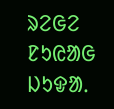ᱨᱮᱜᱮ ᱱᱩᱭᱟᱜ ᱡᱩᱫᱟᱹ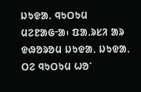ᱡᱩᱫᱟᱹ ᱧᱩᱛᱩᱢ ᱢᱮᱱᱟᱜᱼᱟ᱾ ᱯᱟᱹᱨᱥᱤ ᱟᱨ ᱫᱷᱚᱨᱚᱢ ᱡᱩᱫᱟᱹ ᱡᱩᱫᱟᱹ ᱛᱮ ᱧᱩᱛᱩᱢ ᱦᱚᱸ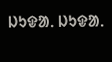ᱡᱩᱫᱟᱹ ᱡᱩᱫᱟᱹ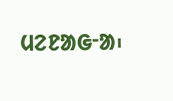ᱢᱮᱱᱟᱜᱼᱟ᱾